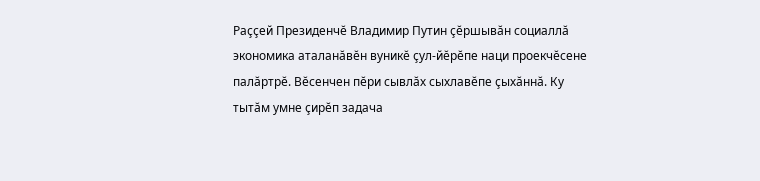Раççей Президенчĕ Владимир Путин çĕршывăн социаллă экономика аталанăвĕн вуникĕ çул-йĕрĕпе наци проекчĕсене палăртрĕ. Вĕсенчен пĕри сывлăх сыхлавĕпе çыхăннă. Ку тытăм умне çирĕп задача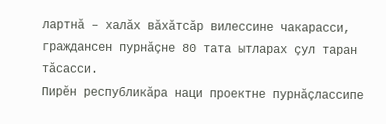лартнă – халăх вăхăтсăр вилессине чакарасси, граждансен пурнăçне 80 тата ытларах çул таран тăсасси.
Пирĕн республикăра наци проектне пурнăçлассипе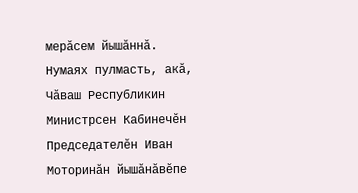мерăсем йышăннă. Нумаях пулмасть, акă, Чăваш Республикин Министрсен Кабинечĕн Председателĕн Иван Моторинăн йышăнăвĕпе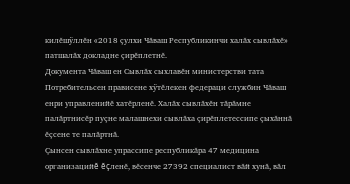килĕшÿллĕн «2018 çулхи Чăваш Республикинчи халăх сывлăхĕ» патшалăх докладне çирĕплетнĕ.
Документа Чăваш ен Сывлăх сыхлавĕн министерстви тата Потребительсен прависене хÿтĕлекен федераци службин Чăваш енри управленийĕ хатĕрленĕ. Халăх сывлăхĕн тăрăмне палăртнисĕр пуçне малашнехи сывлăха çирĕплетессипе çыхăннă ĕçсене те палăртнă.
Çынсен сывлăхне упрассипе республикăра 47 медицина организацийĕ ĕçленĕ, вĕсенче 27392 специалист вăй хунă, вăл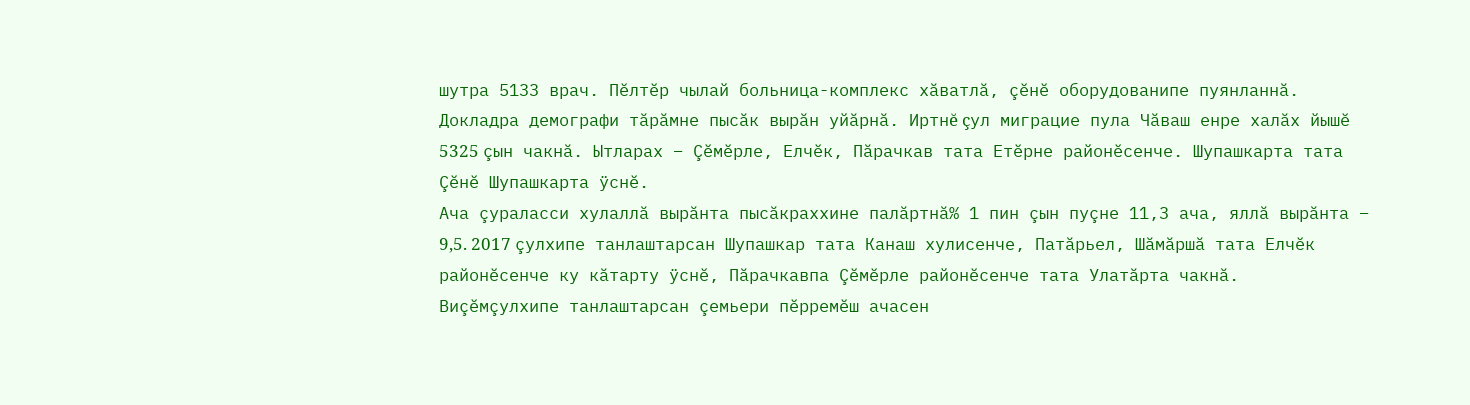шутра 5133 врач. Пĕлтĕр чылай больница-комплекс хăватлă, çĕнĕ оборудованипе пуянланнă.
Докладра демографи тăрăмне пысăк вырăн уйăрнă. Иртнĕ çул миграцие пула Чăваш енре халăх йышĕ 5325 çын чакнă. Ытларах – Çĕмĕрле, Елчĕк, Пăрачкав тата Етĕрне районĕсенче. Шупашкарта тата Çĕнĕ Шупашкарта ÿснĕ.
Ача çураласси хулаллă вырăнта пысăкраххине палăртнă% 1 пин çын пуçне 11,3 ача, яллă вырăнта – 9,5. 2017 çулхипе танлаштарсан Шупашкар тата Канаш хулисенче, Патăрьел, Шăмăршă тата Елчĕк районĕсенче ку кăтарту ÿснĕ, Пăрачкавпа Çĕмĕрле районĕсенче тата Улатăрта чакнă.
Виçĕмçулхипе танлаштарсан çемьери пĕрремĕш ачасен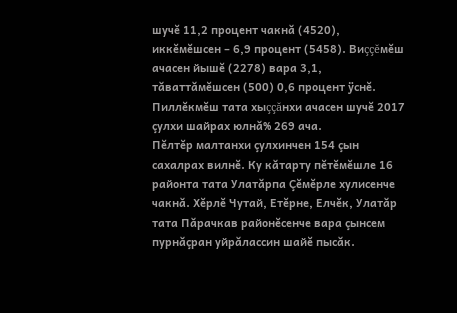шучĕ 11,2 процент чакнă (4520), иккĕмĕшсен – 6,9 процент (5458). Виççĕмĕш ачасен йышĕ (2278) вара 3,1, тăваттăмĕшсен (500) 0,6 процент ÿснĕ. Пиллĕкмĕш тата хыççăнхи ачасен шучĕ 2017 çулхи шайрах юлнă% 269 ача.
Пĕлтĕр малтанхи çулхинчен 154 çын сахалрах вилнĕ. Ку кăтарту пĕтĕмĕшле 16 районта тата Улатăрпа Çĕмĕрле хулисенче чакнă. Хĕрлĕ Чутай, Етĕрне, Елчĕк, Улатăр тата Пăрачкав районĕсенче вара çынсем пурнăçран уйрăлассин шайĕ пысăк.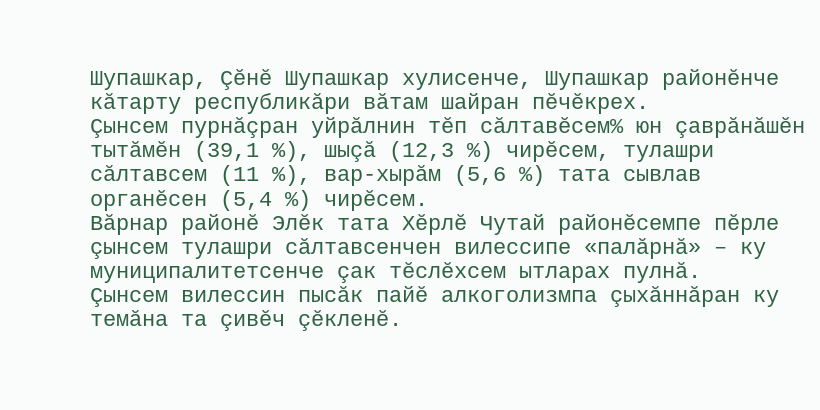Шупашкар, Çĕнĕ Шупашкар хулисенче, Шупашкар районĕнче кăтарту республикăри вăтам шайран пĕчĕкрех.
Çынсем пурнăçран уйрăлнин тĕп сăлтавĕсем% юн çаврăнăшĕн тытăмĕн (39,1 %), шыçă (12,3 %) чирĕсем, тулашри сăлтавсем (11 %), вар-хырăм (5,6 %) тата сывлав органĕсен (5,4 %) чирĕсем.
Вăрнар районĕ Элĕк тата Хĕрлĕ Чутай районĕсемпе пĕрле çынсем тулашри сăлтавсенчен вилессипе «палăрнă» – ку муниципалитетсенче çак тĕслĕхсем ытларах пулнă.
Çынсем вилессин пысăк пайĕ алкоголизмпа çыхăннăран ку темăна та çивĕч çĕкленĕ.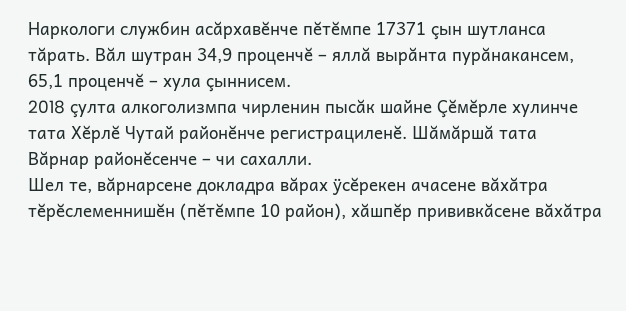Наркологи службин асăрхавĕнче пĕтĕмпе 17371 çын шутланса тăрать. Вăл шутран 34,9 проценчĕ – яллă вырăнта пурăнакансем, 65,1 проценчĕ – хула çыннисем.
2018 çулта алкоголизмпа чирленин пысăк шайне Çĕмĕрле хулинче тата Хĕрлĕ Чутай районĕнче регистрациленĕ. Шăмăршă тата Вăрнар районĕсенче – чи сахалли.
Шел те, вăрнарсене докладра вăрах ÿсĕрекен ачасене вăхăтра тĕрĕслеменнишĕн (пĕтĕмпе 10 район), хăшпĕр прививкăсене вăхăтра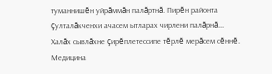туманнишĕн уйрăммăн палăртнă. Пирĕн районта çулталăкченхи ачасем ытларах чирлени палăрнă...
Халăх сывлăхне çирĕплетессипе тĕрлĕ мерăсем сĕннĕ. Медицина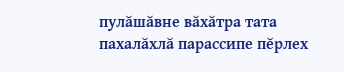пулăшăвне вăхăтра тата пахалăхлă парассипе пĕрлех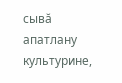сывă апатлану культурине,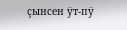çынсен ÿт-пÿ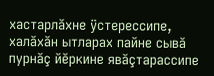хастарлăхне ÿстерессипе, халăхăн ытларах пайне сывă пурнăç йĕркине явăçтарассипе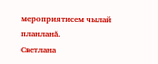мероприятисем чылай планланă.
Светлана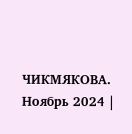ЧИКМЯКОВА.
Ноябрь 2024 |